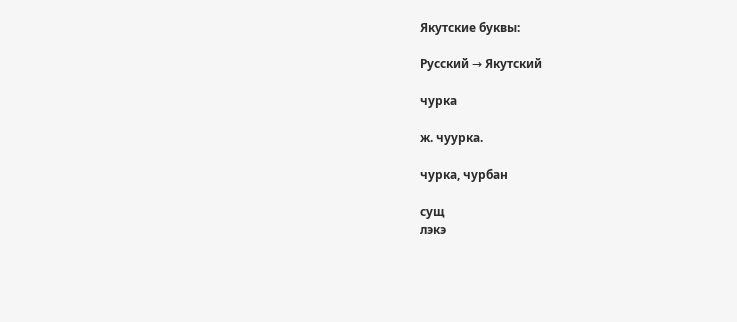Якутские буквы:

Русский → Якутский

чурка

ж. чуурка.

чурка, чурбан

сущ
лэкэ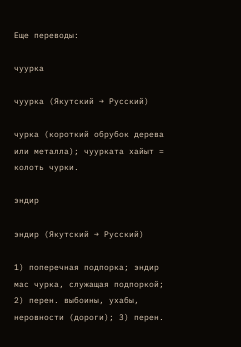Еще переводы:

чуурка

чуурка (Якутский → Русский)

чурка (короткий обрубок дерева или металла); чуурката хайыт = колоть чурки.

эндир

эндир (Якутский → Русский)

1) поперечная подпорка; эндир мас чурка, служащая подпоркой; 2) перен. выбоины, ухабы, неровности (дороги); 3) перен.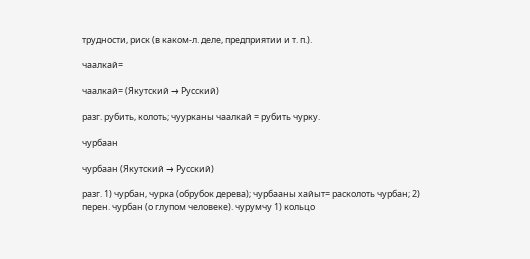трудности, риск (в каком-л. деле, предприятии и т. п.).

чаалкай=

чаалкай= (Якутский → Русский)

разг. рубить, колоть; чуурканы чаалкай = рубить чурку.

чурбаан

чурбаан (Якутский → Русский)

разг. 1) чурбан, чурка (обрубок дерева); чурбааны хайыт= расколоть чурбан; 2) перен. чурбан (о глупом человеке). чурумчу 1) кольцо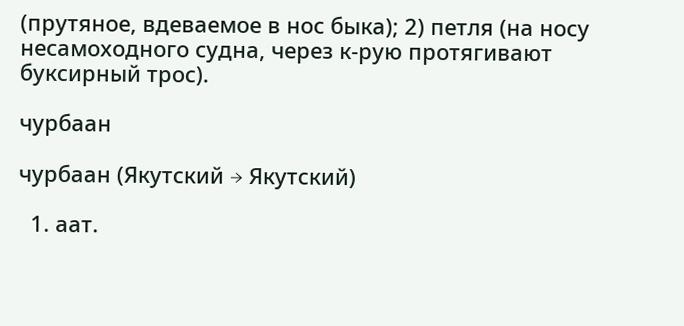(прутяное, вдеваемое в нос быка); 2) петля (на носу несамоходного судна, через к-рую протягивают буксирный трос).

чурбаан

чурбаан (Якутский → Якутский)

  1. аат.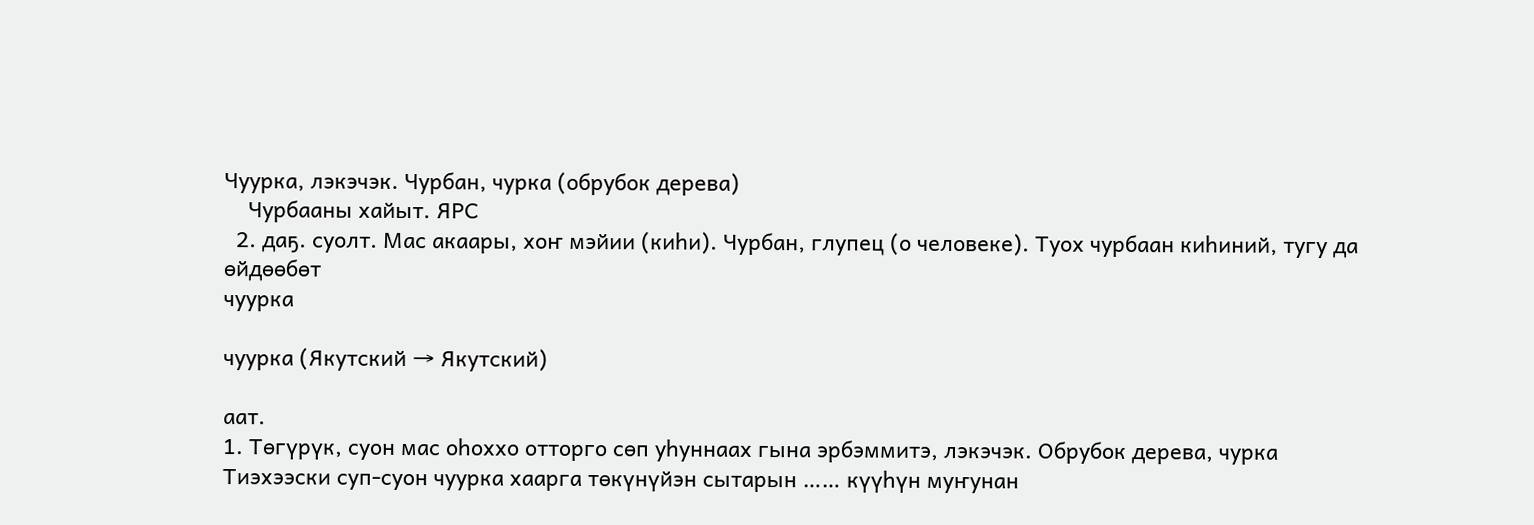Чуурка, лэкэчэк. Чурбан, чурка (обрубок дерева)
    Чурбааны хайыт. ЯРС
  2. даҕ. суолт. Мас акаары, хоҥ мэйии (киһи). Чурбан, глупец (о человеке). Туох чурбаан киһиний, тугу да өйдөөбөт
чуурка

чуурка (Якутский → Якутский)

аат.
1. Төгүрүк, суон мас оһоххо отторго сөп уһуннаах гына эрбэммитэ, лэкэчэк. Обрубок дерева, чурка
Тиэхээски суп-суон чуурка хаарга төкүнүйэн сытарын …… күүһүн муҥунан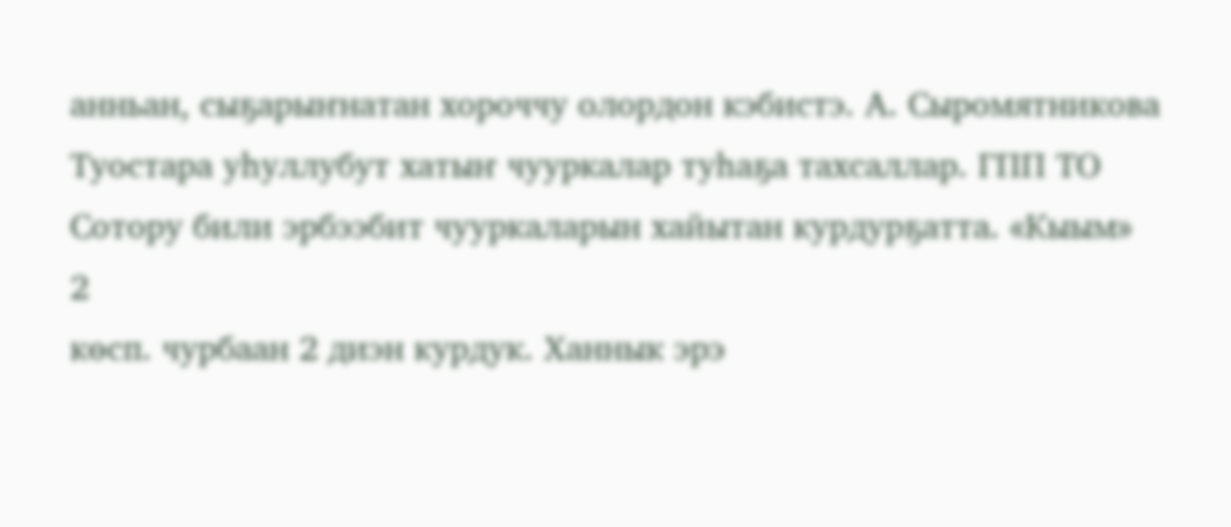анньан, сыҕарыҥнатан хороччу олордон кэбистэ. А. Сыромятникова
Туостара уһуллубут хатыҥ чууркалар туһаҕа тахсаллар. ГПП ТО
Сотору били эрбээбит чууркаларын хайытан курдурҕатта. «Кыым»
2
көсп. чурбаан 2 диэн курдук. Ханнык эрэ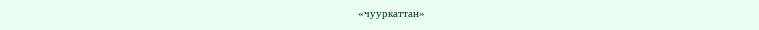«чууркаттан»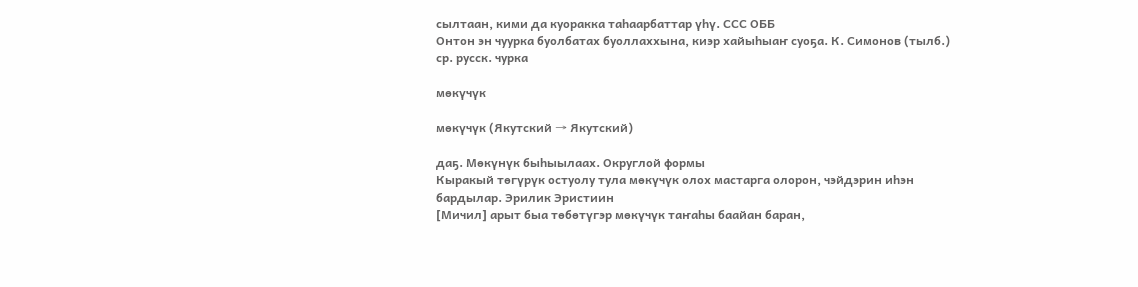сылтаан, кими да куоракка таһаарбаттар үһү. ССС ОББ
Онтон эн чуурка буолбатах буоллаххына, киэр хайыһыаҥ суоҕа. К. Симонов (тылб.)
ср. русск. чурка

мөкүчүк

мөкүчүк (Якутский → Якутский)

даҕ. Мөкүнүк быһыылаах. Округлой формы
Кыракый төгүрүк остуолу тула мөкүчүк олох мастарга олорон, чэйдэрин иһэн бардылар. Эрилик Эристиин
[Мичил] арыт быа төбөтүгэр мөкүчүк таҥаһы баайан баран,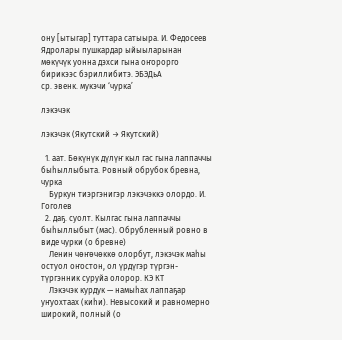ону [ытыгар] туттара сатыыра. И. Федосеев
Ядролары пушкардар ыйыыларынан мөкүчүк уонна дэхси гына оҥорорго бирикээс бэриллибитэ. ЭБЭДьА
ср. эвенк. мукэчи ‘чурка’

лэкэчэк

лэкэчэк (Якутский → Якутский)

  1. аат. Бөкүнүк дүлүҥ кыл гас гына лаппаччы быһыллыбыта. Ровный обрубок бревна, чурка
    Буркун тиэргэнигэр лэкэчэккэ олордо. И. Гоголев
  2. даҕ. суолт. Кылгас гына лаппаччы быһыллыбыт (мас). Обрубленный ровно в виде чурки (о бревне)
    Ленин чөҥөчөккө олорбут, лэкэчэк маһы остуол оҥостон, ол үрдүгэр түргэн-түргэнник суруйа олорор. КЭ КТ
    Лэкэчэк курдук — намыһах лаппаҕар уҥуохтаах (киһи). Невысокий и равномерно широкий, полный (о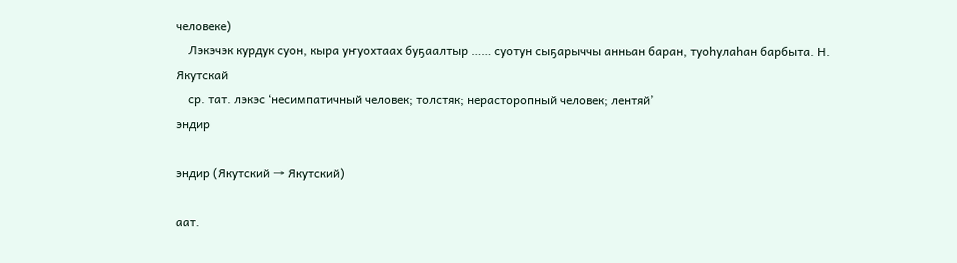человеке)
    Лэкэчэк курдук суон, кыра уҥуохтаах буҕаалтыр …… суотун сыҕарыччы анньан баран, туоһулаһан барбыта. Н. Якутскай
    ср. тат. лэкэс ‘несимпатичный человек; толстяк; нерасторопный человек; лентяй’
эндир

эндир (Якутский → Якутский)

аат.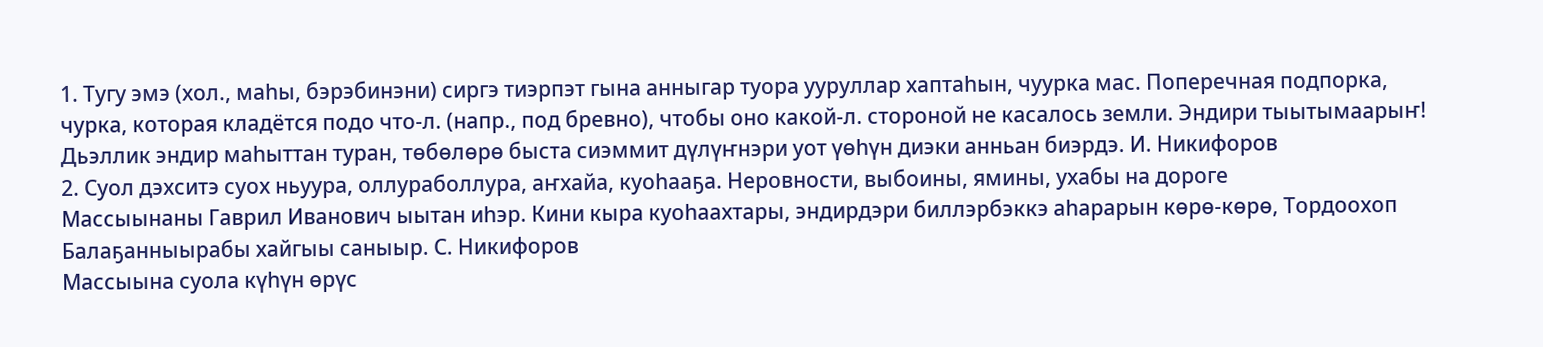1. Тугу эмэ (хол., маһы, бэрэбинэни) сиргэ тиэрпэт гына анныгар туора ууруллар хаптаһын, чуурка мас. Поперечная подпорка, чурка, которая кладётся подо что-л. (напр., под бревно), чтобы оно какой-л. стороной не касалось земли. Эндири тыытымаарыҥ!
Дьэллик эндир маһыттан туран, төбөлөрө быста сиэммит дүлүҥнэри уот үөһүн диэки анньан биэрдэ. И. Никифоров
2. Суол дэхситэ суох ньуура, оллураболлура, аҥхайа, куоһааҕа. Неровности, выбоины, ямины, ухабы на дороге
Массыынаны Гаврил Иванович ыытан иһэр. Кини кыра куоһаахтары, эндирдэри биллэрбэккэ аһарарын көрө-көрө, Тордоохоп Балаҕанныырабы хайгыы саныыр. С. Никифоров
Массыына суола күһүн өрүс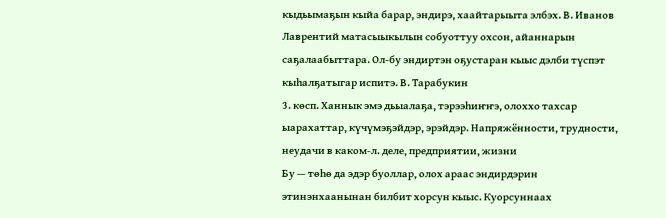кыдьымаҕын кыйа барар, эндирэ, хаайтарыыта элбэх. В. Иванов
Лаврентий матасыыкылын собуоттуу охсон, айаннарын саҕалаабыттара. Ол-бу эндиртэн оҕустаран кыыс дэлби түспэт кыһалҕатыгар испитэ. В. Тарабукин
3. көсп. Ханнык эмэ дьыалаҕа, тэрээһиҥҥэ, олоххо тахсар ыарахаттар, күчүмэҕэйдэр, эрэйдэр. Напряжённости, трудности, неудачи в каком-л. деле, предприятии, жизни
Бу — төһө да эдэр буоллар, олох араас эндирдэрин этинэнхаанынан билбит хорсун кыыс. Куорсуннаах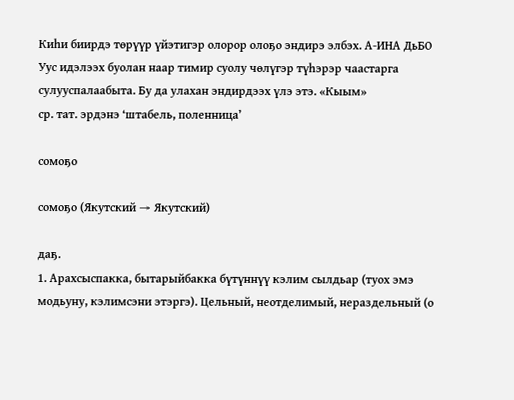Киһи биирдэ төрүүр үйэтигэр олорор олоҕо эндирэ элбэх. А-ИНА ДьБО
Уус идэлээх буолан наар тимир суолу чөлүгэр түһэрэр чаастарга сулууспалаабыта. Бу да улахан эндирдээх үлэ этэ. «Кыым»
ср. тат. эрдэнэ ‘штабель, поленница’

сомоҕо

сомоҕо (Якутский → Якутский)

даҕ.
1. Арахсыспакка, бытарыйбакка бүтүннүү кэлим сылдьар (туох эмэ модьуну, кэлимсэни этэргэ). Цельный, неотделимый, нераздельный (о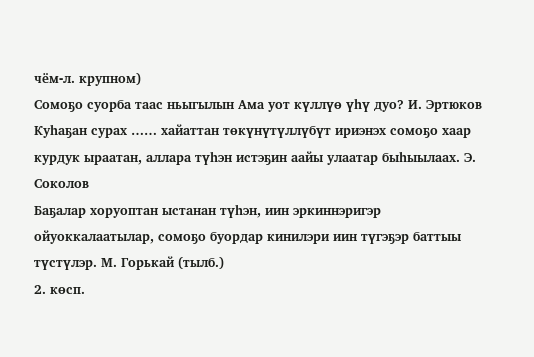чём-л. крупном)
Сомоҕо суорба таас ньыгылын Ама уот күллүө үһү дуо? И. Эртюков
Куһаҕан сурах …… хайаттан төкүнүтүллүбүт ириэнэх сомоҕо хаар курдук ыраатан, аллара түһэн истэҕин аайы улаатар быһыылаах. Э. Соколов
Баҕалар хоруоптан ыстанан түһэн, иин эркиннэригэр ойуоккалаатылар, сомоҕо буордар кинилэри иин түгэҕэр баттыы түстүлэр. М. Горькай (тылб.)
2. көсп.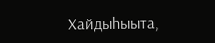Хайдыһыыта,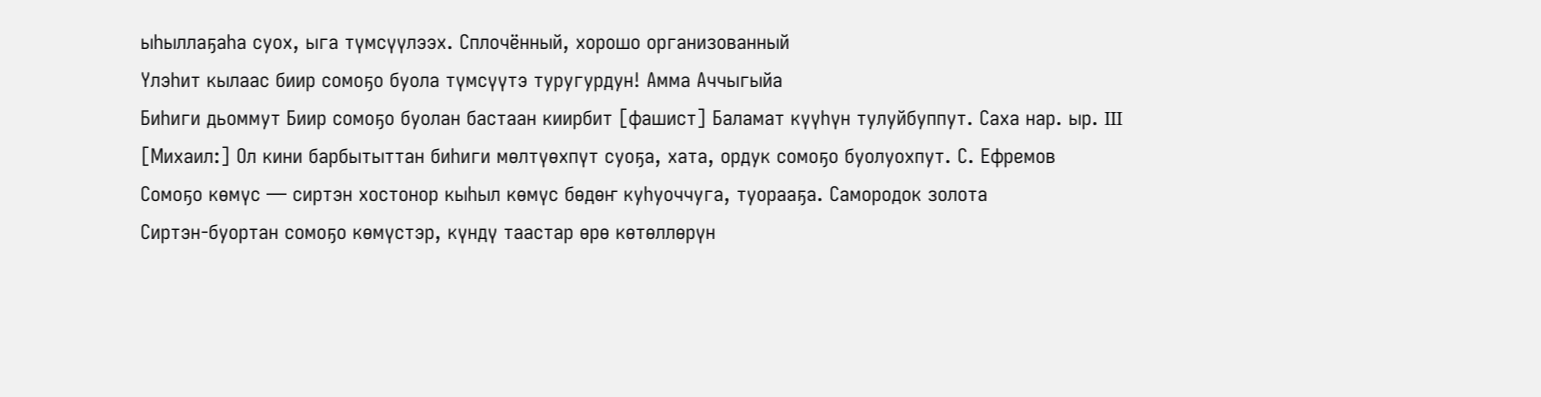ыһыллаҕаһа суох, ыга түмсүүлээх. Сплочённый, хорошо организованный
Үлэһит кылаас биир сомоҕо буола түмсүүтэ туругурдун! Амма Аччыгыйа
Биһиги дьоммут Биир сомоҕо буолан бастаан киирбит [фашист] Баламат күүһүн тулуйбуппут. Саха нар. ыр. III
[Михаил:] Ол кини барбытыттан биһиги мөлтүөхпүт суоҕа, хата, ордук сомоҕо буолуохпут. С. Ефремов
Сомоҕо көмүс — сиртэн хостонор кыһыл көмүс бөдөҥ куһуоччуга, туорааҕа. Самородок золота
Сиртэн-буортан сомоҕо көмүстэр, күндү таастар өрө көтөллөрүн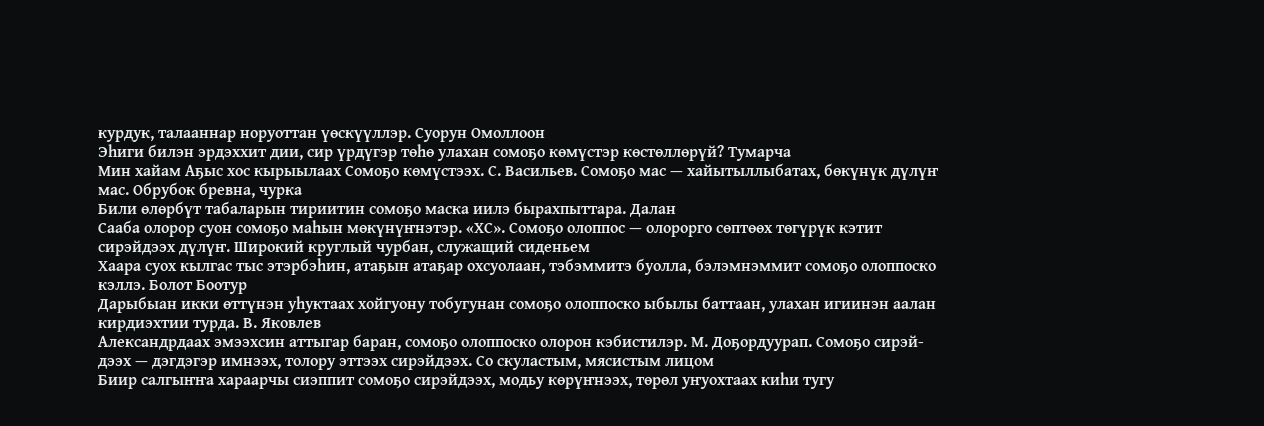курдук, талааннар норуоттан үөскүүллэр. Суорун Омоллоон
Эһиги билэн эрдэххит дии, сир үрдүгэр төһө улахан сомоҕо көмүстэр көстөллөрүй? Тумарча
Мин хайам Аҕыс хос кырыылаах Сомоҕо көмүстээх. С. Васильев. Сомоҕо мас — хайытыллыбатах, бөкүнүк дүлүҥ мас. Обрубок бревна, чурка
Били өлөрбүт табаларын тириитин сомоҕо маска иилэ бырахпыттара. Далан
Сааба олорор суон сомоҕо маһын мөкүнүҥнэтэр. «ХС». Сомоҕо олоппос — олорорго сөптөөх төгүрүк кэтит сирэйдээх дүлүҥ. Широкий круглый чурбан, служащий сиденьем
Хаара суох кылгас тыс этэрбэһин, атаҕын атаҕар охсуолаан, тэбэммитэ буолла, бэлэмнэммит сомоҕо олоппоско кэллэ. Болот Боотур
Дарыбыан икки өттүнэн уһуктаах хойгуону тобугунан сомоҕо олоппоско ыбылы баттаан, улахан игиинэн аалан кирдиэхтии турда. В. Яковлев
Александрдаах эмээхсин аттыгар баран, сомоҕо олоппоско олорон кэбистилэр. М. Доҕордуурап. Сомоҕо сирэй- дээх — дэгдэгэр имнээх, толору эттээх сирэйдээх. Со скуластым, мясистым лицом
Биир салгыҥҥа хараарчы сиэппит сомоҕо сирэйдээх, модьу көрүҥнээх, төрөл уҥуохтаах киһи тугу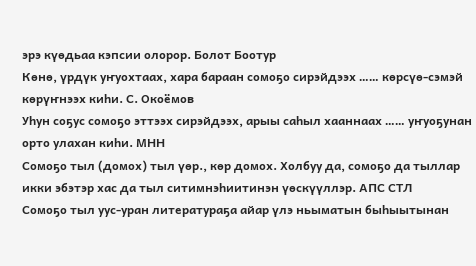эрэ күөдьаа кэпсии олорор. Болот Боотур
Көнө, үрдүк уҥуохтаах, хара бараан сомоҕо сирэйдээх …… көрсүө-сэмэй көрүҥнээх киһи. С. Окоёмов
Уһун соҕус сомоҕо эттээх сирэйдээх, арыы саһыл хааннаах …… уҥуоҕунан орто улахан киһи. МНН
Сомоҕо тыл (домох) тыл үөр., көр домох. Холбуу да, сомоҕо да тыллар икки эбэтэр хас да тыл ситимнэһиитинэн үөскүүллэр. АПС СТЛ
Сомоҕо тыл уус-уран литератураҕа айар үлэ ньыматын быһыытынан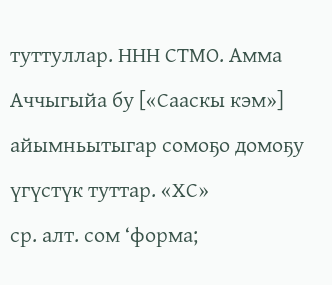туттуллар. ННН СТМО. Амма Аччыгыйа бу [«Сааскы кэм»] айымньытыгар сомоҕо домоҕу үгүстүк туттар. «ХС»
ср. алт. сом ‘форма;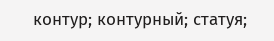контур; контурный; статуя;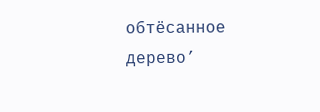обтёсанное дерево’